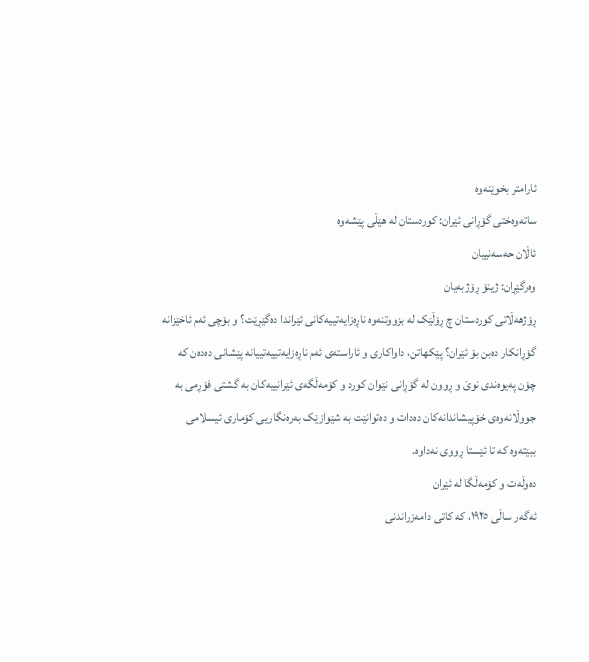ئارامتر بخوێنەوە
ساتەوەختی گۆڕانی ئێران: کوردستان لە هێڵی پێشەوە
ئاڵان حەسەنییان
وەرگێڕان: ژینۆ ڕۆژبەیان
ڕۆژهەڵاتی کوردستان چ ڕۆڵێک لە بزووتنەوە ناڕەزایەتییەکانی ئێراندا دەگێڕێت؟ و بۆچی ئەم ئاخێزانە گۆڕانکار دەبن بۆ ئێران؟ پێکهاتن، داواکاری و ئاراستەی ئەم ناڕەزایەتییەتییانە پێشانی دەدەن کە چۆن پەیوەندی نوێ و ڕوون لە گۆڕانی نێوان کورد و کۆمەڵگەی ئێرانییەکان بە گشتی فۆڕمی بە جووڵانەوەی خۆپیشاندانەکان دەدات و دەتوانێت بە شێوازێک بەرەنگاریی کۆماری ئیسلامی ببێتەوە کە تا ئێستا ڕووی نەداوە.
دەوڵەت و کۆمەڵگا لە ئێران
ئەگەر ساڵی ١٩٢٥، کە کاتی دامەزراندنی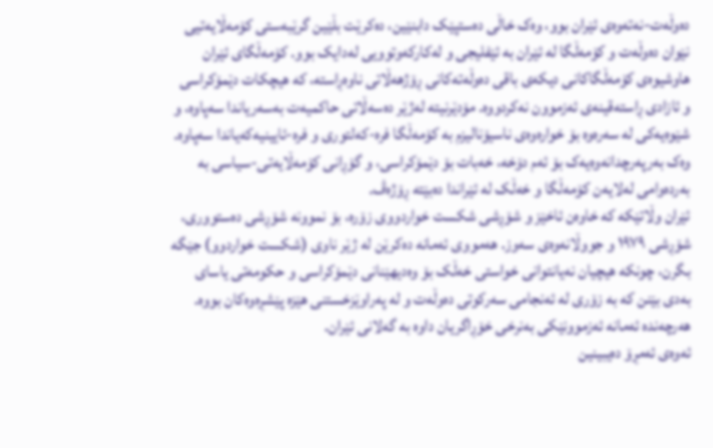دەوڵەت-نەتەوەی ئێران بوو، وەک خاڵی دەستپێک دابنێین، دەکرێت بڵێین گرێبەستی کۆمەڵایەتیی نێوان دەوڵەت و کۆمەڵگا لە ئێران بە ئێفلیجی و لەکارکەوتوویی لەدایک بوو. کۆمەڵگای ئێران هاوشیوەی کۆمەڵگاکانی دیکەی باقی دەوڵەتەکانی ڕۆژهەڵاتی ناوەڕاستە، کە هیچکات دێمۆکراسی و ئازادی ڕاستەقینەی ئەزموون نەکردووە. مۆدێرنیتە لەژێر دەسەڵاتی حاکمیەت بەسەریاندا سەپاوە، و شێوەیەکی لە سەرەوە بۆ خوارەوەی ناسیۆنالیزم بە کۆمەڵگا فرە-کەلتوری و فرە-ئایینیەکەیاندا سەپاوە. وەک بەرپەرچدانەوەیەک بۆ ئەم دۆخە، خەبات بۆ دێمۆکراسی، و گۆڕانی کۆمەڵایەتی-سیاسی بە بەردەوامی لەلایەن کۆمەڵگا و خەڵک لە ئێراندا دەبێتە ڕۆژەڤ.
ئێران وڵاتێکە کە خاوەن ئاخێز و شۆڕشی شکست خواردووی زۆرە، بۆ نموونە شۆڕشی دەستووری، شۆڕشی ١٩٧٩ و جووڵانەوەی سەوز. هەمووی ئەمانە دەکرێن لە ژێر ناوی (شکست خواردوو) جێگە بگرن، چونکە هیچیان نەیانتوانی خواستی خەڵک بۆ وەدیهێنانی دێمۆکراسی و حکومەتی یاسای بەدی بێنن کە بە زۆری لە ئەنجامی سەرکوتی دەوڵەت و لە پەراوێزخستنی هێزە پێشڕەوەکان بووە. هەرچەندە ئەمانە ئەزموونێکی بەنرخی خۆڕاگریان داوە بە گەلانی ئێران.
ئەوەی ئەمڕۆ دەیبینین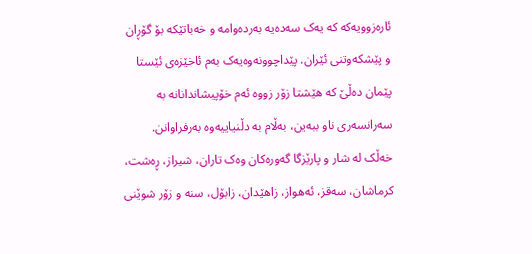ئارەزوویەکە کە یەک سەدەیە بەردەوامە و خەباتێکە بۆ گۆڕان و پێشکەوتنی ئێران. پێداچوونەوەیەک بەم ئاخێزەی ئێستا پێمان دەڵێ کە هێشتا زۆر زووە ئەم خۆپیشاندانانە بە سەرانسەری ناو ببەین، بەڵام بە دڵنیاییەوە بەرفراوانن. خەڵک لە شار و پارێزگا گەورەکان وەک تاران، شیراز، ڕەشت، کرماشان، سەقز، ئەهواز، زاهێدان، زابۆل، سنە و زۆر شوێنی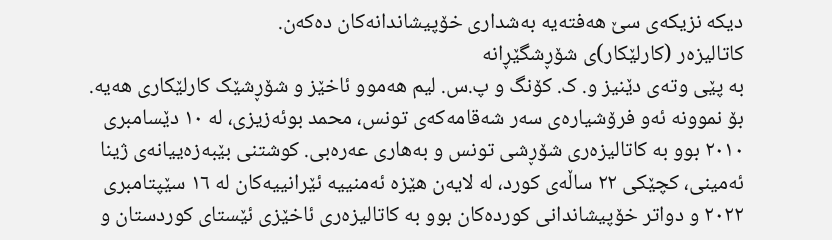دیکە نزیکەی سێ هەفتەیە بەشداری خۆپیشاندانەکان دەکەن.
کاتالیزەر (کارلێکار)ی شۆڕشگێڕانە
بە پێی وتەی دێنیز و. ک. کۆنگ و پ.س. لیم هەموو ئاخێز و شۆڕشێک کارلێکاری هەیە. بۆ نموونە ئەو فرۆشیارەی سەر شەقامەکەی تونس، محمد بوئەزیزی، لە ١٠ دێسامبری ٢٠١٠ بوو بە کاتالیزەری شۆڕشی تونس و بەهاری عەرەبی. کوشتنی بێبەزەییانەی ژینا ئەمینی، کچێکی ٢٢ ساڵەی کورد، لە لایەن هێزە ئەمنییە ئێرانییەکان لە ١٦ سێپتامبری ٢٠٢٢ و دواتر خۆپیشاندانی کوردەکان بوو بە کاتالیزەری ئاخێزی ئێستای کوردستان و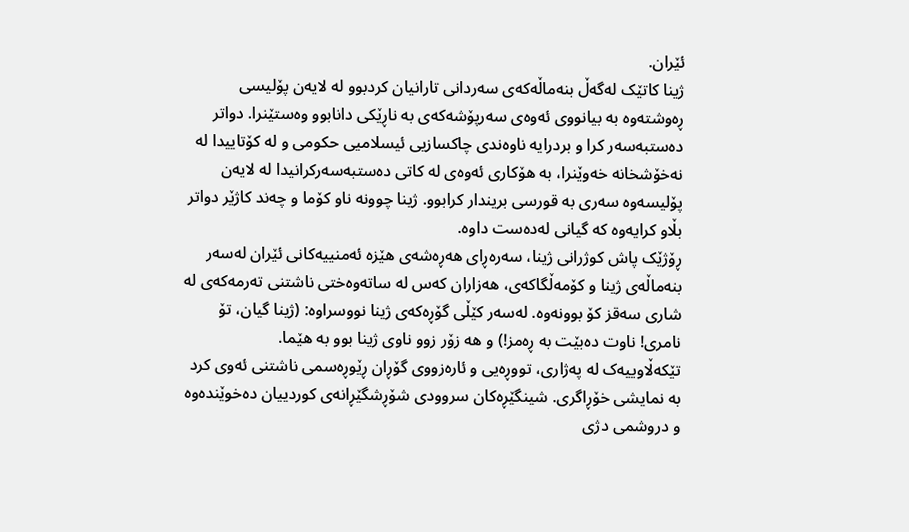ئێران.
ژینا کاتێک لەگەڵ بنەماڵەکەی سەردانی تارانیان کردبوو لە لایەن پۆلیسی ڕەوشتەوە بە بیانووی ئەوەی سەرپۆشەکەی بە ناڕێکی دانابوو وەستێنرا. دواتر دەستبەسەر کرا و بردرایە ناوەندی چاکسازیی ئیسلامیی حکومی و لە کۆتاییدا لە نەخۆشخانە خەوێنرا، بە هۆکاری ئەوەی لە کاتی دەستبەسەرکرانیدا لە لایەن پۆلیسەوە سەری بە قورسی بریندار کرابوو. ژینا چوونە ناو کۆما و چەند کاژێر دواتر بڵاو کرایەوە کە گیانی لەدەست داوە.
ڕۆژێک پاش کوژرانی ژینا، سەرەڕای هەڕەشەی هێزە ئەمنییەکانی ئێران لەسەر بنەماڵەی ژینا و کۆمەڵگاکەی، هەزاران کەس لە ساتەوەختی ناشتنی تەرمەکەی لە شاری سەقز کۆ بوونەوە. لەسەر کێڵی گۆڕەکەی ژینا نووسراوە: (ژینا گیان، تۆ نامری! ناوت دەبێت بە ڕەمز!) و هە زۆر زوو ناوی ژینا بوو بە هێما.
تێکەڵاوییەک لە پەژاری، تووڕەیی و ئارەزووی گۆڕان ڕێوڕەسمی ناشتنی ئەوی کرد بە نمایشی خۆڕاگری. شینگێڕەکان سروودی شۆڕشگێڕانەی کوردییان دەخوێندەوە و دروشمی دژی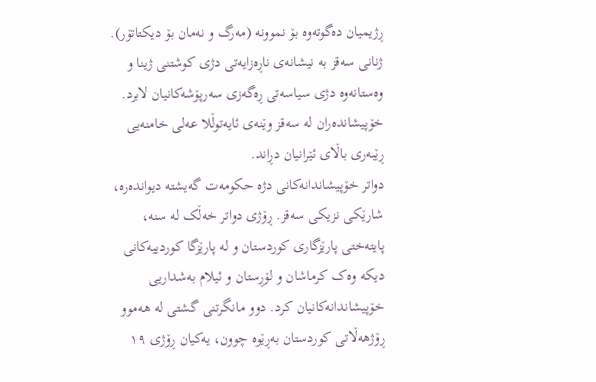ڕژیمیان دەگوتەوە بۆ نموونە (مەرگ و نەمان بۆ دیکتاتۆر). ژنانی سەقز بە نیشانەی ناڕەزایەتی دژی کوشتنی ژینا و وەستانەوە دژی سیاسەتی ڕەگەزی سەرپۆشەکانیان لابرد. خۆپیشاندەران لە سەقز وێنەی ئایەتوڵلا عەلی خامنەیی ڕێبەری باڵای ئێرانیان دڕاند.
دواتر خۆپیشاندانەکانی دژە حکومەت گەیشتە دیواندەرە، شارێکی نزیکی سەقز. ڕۆژی دواتر خەڵک لە سنە، پایتەختی پارێزگاری کوردستان و لە پارێزگا کوردییەکانی دیکە وەک کرماشان و لۆڕستان و ئیلام بەشداریی خۆپیشاندانەکانیان کرد. دوو مانگرتنی گشتی لە هەموو ڕۆژهەڵاتی کوردستان بەڕێوە چوون، یەکیان ڕۆژی ١٩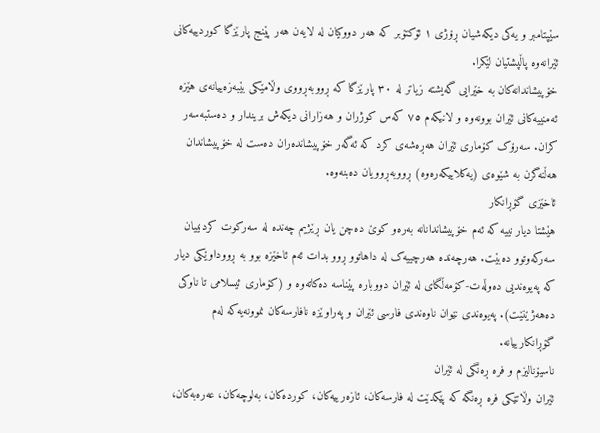سێپتامبر و یەکی دیکەشیان ڕۆژی ١ ئۆکتۆبر کە هەر دووکیان لە لایەن هەر پێنج پارێزگا کوردییەکانی ئێرانەوە پاڵپشتیان لێکرا.
خۆپیشاندانەکان بە خێرایی گەیشتە زیاتر لە ٣٠ پارێزگا کە ڕووبەڕووی وڵامێکی بێبەزەییانەی هێزە ئەمنییەکانی ئێران بوونەوە و لانیکەم ٧٥ کەس کوژران و هەزارانی دیکەش بریندار و دەستبەسەر کران. سەرۆک کۆماری ئێران هەڕەشەی کرد کە ئەگەر خۆپیشاندەران دەست لە خۆپیشاندان هەڵنەگرن بە شێوەی (یەکلاییکەرەوە) ڕووبەڕوویان دەبنەوە.
ئاخێزی گۆڕانکار
هێشتا دیار نییە کە ئەم خۆپیشاندانانە بەرەو کوێ دەچن یان ڕێژیم چەندە لە سەرکوت کردنییان سەرکەوتوو دەبێت. هەرچەندە هەرچییەک لە داهاتوو ڕوو بدات ئەم ئاخێزە بوو بە ڕووداوێکی دیار کە پەیوەندیی دەوڵەت-کۆمەڵگای لە ئێران دووبارە پێناسە دەکاتەوە و (کۆماری ئیسلامی تا ناوکی دەهەژێنێت). پەیوەندی نێوان ناوەندی فارسی ئێران و پەراوێزە نافارسەکان نموونەیەکە لەم گۆڕانکارییانە.
ناسیۆنالیزم و فرە ڕەنگی لە ئێران
ئێران وڵاتێکی فرە ڕەنگە کە پێکدێت لە فارسەکان، ئازەرییەکان، کوردەکان، بەلوچەکان، عەرەبەکان،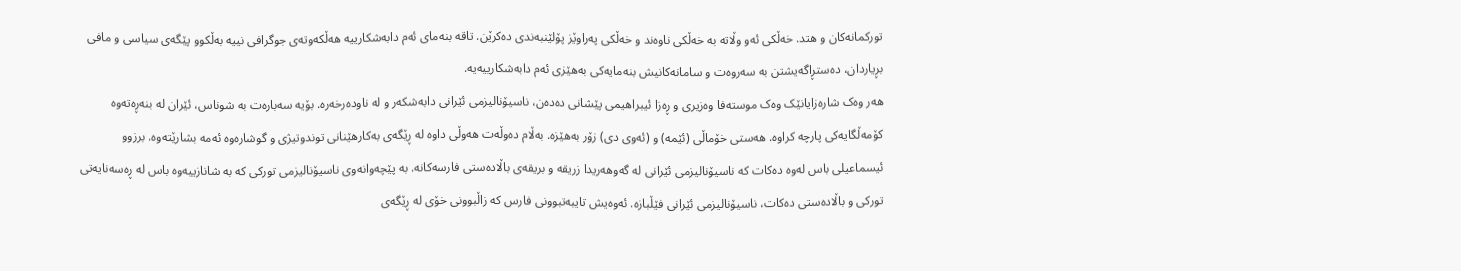تورکمانەکان و هتد. خەڵکی ئەو وڵاتە بە خەڵکی ناوەند و خەڵکی پەراوێز پۆلێنبەندی دەکرێن. تاقە بنەمای ئەم دابەشکارییە هەڵکەوتەی جوگرافی نییە بەڵکوو پێگەی سیاسی و مافی بڕیاردان، دەستڕاگەیشتن بە سەروەت و سامانەکانیش بنەمایەکی بەهێزی ئەم دابەشکارییەیە.
هەر وەک شارەزایانێک وەک موستەفا وەزیری و ڕەزا ئیبراهیمی پێشانی دەدەن، ناسیۆنالیزمی ئێرانی دابەشکەر و لە ناودەرخەرە. بۆیە سەبارەت بە شوناس، ئێران لە بنەڕەتەوە کۆمەڵگایەکی پارچە کراوە. هەستی خۆماڵی (ئێمە) و (ئەوی دی) زۆر بەهێزە. بەڵام دەوڵەت هەوڵی داوە لە ڕێگەی بەکارهێنانی توندوتیژی و گوشارەوە ئەمە بشارێتەوە. برزوو ئیسماعیلی باس لەوە دەکات کە ناسیۆنالیزمی ئێرانی لە گەوهەریدا زریقە و بریقەی باڵادەستی فارسەکانە. بە پێچەوانەوی ناسیۆنالیزمی تورکی کە بە شانازییەوە باس لە ڕەسەنایەتی تورکی و باڵادەستی دەکات، ناسیۆنالیزمی ئێرانی فێڵبازە. ئەوەیش تایبەتبوونی فارس کە زاڵبوونی خۆی لە ڕێگەی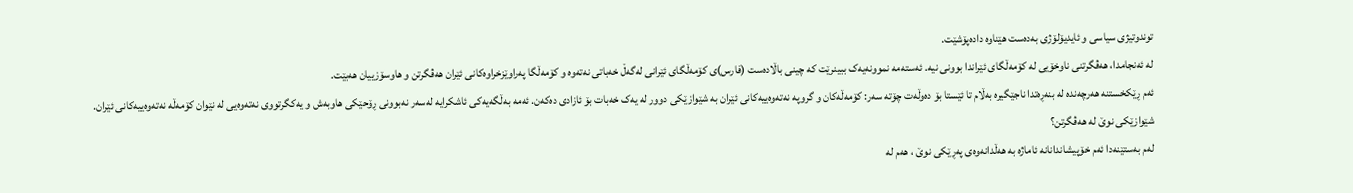توندوتیژی سیاسی و ئایدیۆلۆژی بەدەست هێناوە دادەپۆشێت.
لە ئەنجامدا، هەڤگرتنی ناوخۆیی لە کۆمەڵگای ئێراندا بوونی نیە. ئەستەمە نموونەیەک ببینرێت کە چینی باڵادەست (فارس)ی کۆمەڵگای ئێرانی لەگەڵ خەباتی نەتەوە و کۆمەڵگا پەراوێزخراوەکانی ئێران هەڤگرتن و هاوسۆزییان هەبێت.
ئەم ڕێکخستنە هەرچەندە لە بنەڕەتدا ناجێگیرە بەڵام تا ئێستا بۆ دەوڵەت چۆتە سەر: کۆمەڵەکان و گروپە نەتەوەییەکانی ئێران بە شێوازێکی دوور لە یەک خەبات بۆ ئازادی دەکەن. ئەمە بەڵگەیەکی ئاشکرایە لەسەر نەبوونی ڕۆحێکی هاوبەش و یەکگرتووی نەتەوەیی لە نێوان کۆمەڵە نەتەوەییەکانی ئێران.
شێوازێکی نوێ لە هەڤگرتن؟
لەم بەستێنەدا ئەم خۆپیشاندانانە ئاماژە بە هەڵدانەوەی پەڕێکی نوێ ، هەم لە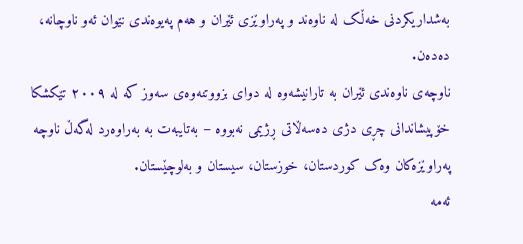بەشداریکردنی خەڵک لە ناوەند و پەراوێزی ئێران و هەم پەیوەندی نێوان ئەو ناوچانە، دەدەن.
ناوچەی ناوەندی ئێران بە تارانیشەوە لە دوای بزووتنەوەی سەوز کە لە ٢٠٠٩ تێکشکا خۆپیشاندانی چڕی دژی دەسەڵاتی ڕژیمی نەبووە – بەتایبەت بە بەراوەرد لەگەڵ ناوچە پەراوێزەکان وەک کوردستان، خوزستان، سیستان و بەلوچێستان.
ئەمە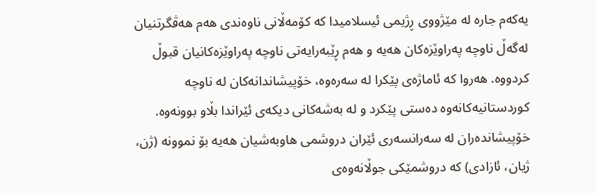یەکەم جارە لە مێژووی ڕژیمی ئیسلامیدا کە کۆمەڵانی ناوەندی هەم هەڤگرتنیان لەگەڵ ناوچە پەراوێزەکان هەیە و هەم ڕێبەرایەتی ناوچە پەراوێزەکانیان قبوڵ کردووە. هەروا کە ئاماژەی پێکرا لە سەرەوە، خۆپیشاندانەکان لە ناوچە کوردستانیەکانەوە دەستی پێکرد و لە بەشەکانی دیکەی ئێراندا بڵاو بوونەوە. خۆپیشاندەران لە سەرانسەری ئێران دروشمی هاوبەشیان هەیە بۆ نموونە (ژن، ژیان، ئازادی) کە دروشمێکی جوڵانەوەی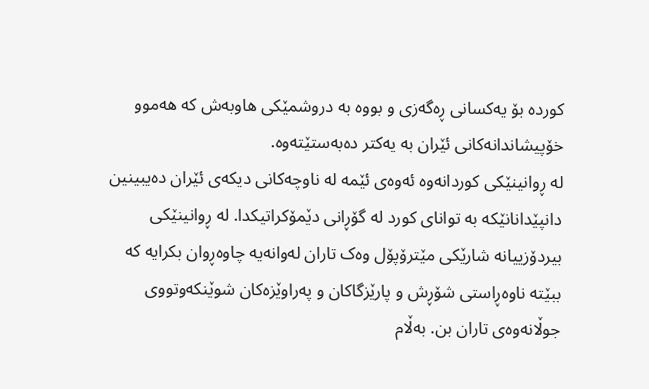کوردە بۆ یەکسانی ڕەگەزی و بووە بە دروشمێکی هاوبەش کە هەموو خۆپیشاندانەکانی ئێران بە یەکتر دەبەستێتەوە.
لە ڕوانینێکی کوردانەوە ئەوەی ئێمە لە ناوچەکانی دیکەی ئێران دەیبینین دانپێدانانێکە بە توانای کورد لە گۆڕانی دێمۆکراتیکدا. لە ڕوانینێکی بیردۆزییانە شارێکی مێترۆپۆل وەک تاران لەوانەیە چاوەڕوان بکرایە کە ببێتە ناوەڕاستی شۆڕش و پارێزگاکان و پەراوێزەکان شوێنکەوتووی جوڵانەوەی تاران بن. بەڵام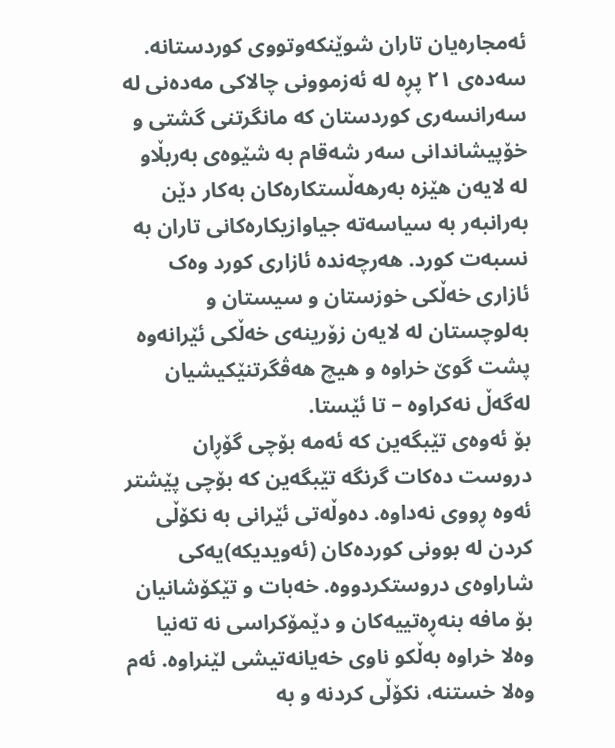ئەمجارەیان تاران شوێنکەوتووی کوردستانە. سەدەی ٢١ پڕە لە ئەزموونی چالاکی مەدەنی لە سەرانسەری کوردستان کە مانگرتنی گشتی و خۆپیشاندانی سەر شەقام بە شێوەی بەربڵاو لە لایەن هێزە بەرهەڵستکارەکان بەکار دێن بەرانبەر بە سیاسەتە جیاوازیکارەکانی تاران بە نسبەت کورد. هەرچەندە ئازاری کورد وەک ئازاری خەڵکی خوزستان و سیستان و بەلوچستان لە لایەن زۆرینەی خەڵکی ئێرانەوە پشت گوێ خراوە و هیچ هەڤگرتنێکیشیان لەگەڵ نەکراوە – تا ئێستا.
بۆ ئەوەی تێبگەین کە ئەمە بۆچی گۆڕان دروست دەکات گرنگە تێبگەین کە بۆچی پێشتر ئەوە ڕووی نەداوە. دەوڵەتی ئێرانی بە نکۆڵی کردن لە بوونی کوردەکان (ئەویدیکە)یەکی شاراوەی دروستکردووە. خەبات و تێکۆشانیان بۆ مافە بنەڕەتییەکان و دێمۆکراسی نە تەنیا وەلا خراوە بەڵکو ناوی خەیانەتیشی لێنراوە. ئەم وەلا خستنە، نکۆڵی کردنە و بە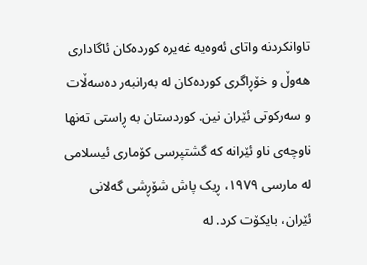تاوانکردنە واتای ئەوەیە غەیرە کوردەکان ئاگاداری هەوڵ و خۆڕاگری کوردەکان لە بەرانبەر دەسەڵات و سەرکوتی ئێران نین. کوردستان بە ڕاستی تەنها ناوچەی ناو ئێرانە کە گشتپرسی کۆماری ئیسلامی لە مارسی ١٩٧٩، ڕیک پاش شۆڕشی گەلانی ئێران، بایکۆت کرد. لە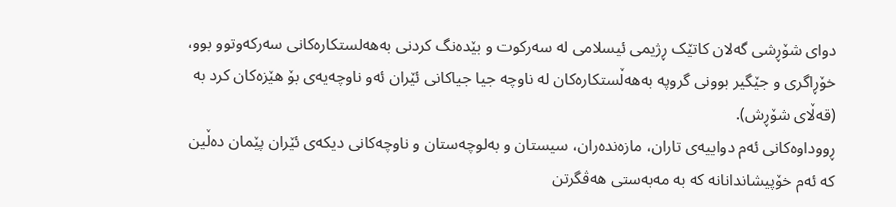دوای شۆڕشی گەلان کاتێک ڕژیمی ئیسلامی لە سەرکوت و بێدەنگ کردنی بەهەلستکارەکانی سەرکەوتوو بوو، خۆڕاگری و جێگیر بوونی گروپە بەهەڵستکارەکان لە ناوچە جیا جیاکانی ئێران ئەو ناوچەیەی بۆ هێزەکان کرد بە (قەڵای شۆڕش).
ڕووداوەکانی ئەم دواییەی تاران، مازەندەران، سیستان و بەلوچەستان و ناوچەکانی دیکەی ئێران پێمان دەڵین کە ئەم خۆپیشاندانانە کە بە مەبەستی هەڤگرتن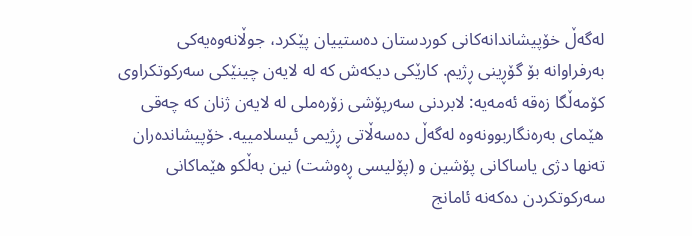لەگەڵ خۆپیشاندانەکانی کوردستان دەستییان پێکرد، جوڵانەوەیەکی بەرفراوانە بۆ گۆڕینی ڕژیم. کارێکی دیکەش کە لە لایەن چینێکی سەرکوتکراوی کۆمەڵگا زەقە ئەمەیە: لابردنی سەرپۆشی زۆرەملی لە لایەن ژنان کە چەقی هێمای بەرەنگاربوونەوە لەگەڵ دەسەڵاتی ڕژیمی ئیسلامییە. خۆپیشاندەران تەنها دژی یاساکانی پۆشین و (پۆلیسی ڕەوشت) نین بەڵکو هێماکانی سەرکوتکردن دەکەنە ئامانج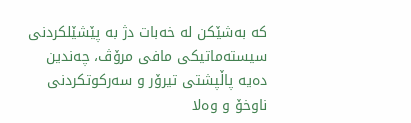کە بەشێکن لە خەبات دژ بە پێشێلکردنی سیستەماتیکی مافی مرۆڤ، چەندین دەیە پاڵپشتی تیرۆر و سەرکوتکردنی ناوخۆ و وەلا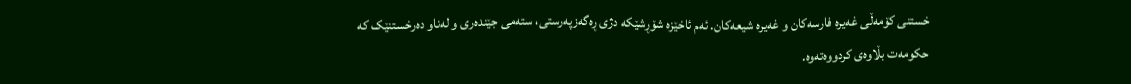خستنی کۆمەڵی غەیرە فارسەکان و غەیرە شیعەکان. ئەم ئاخێزە شۆڕشێکە دژی ڕەگەزپەرستی، ستەمی جێندەری و لەناو دەرخستنێک کە حکومەت بڵاوەی کردووەتەوە.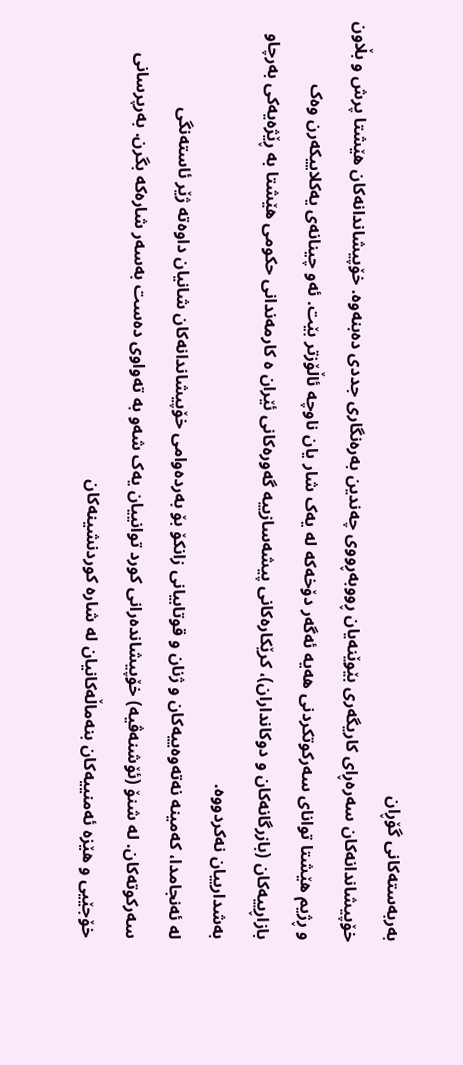بەربەستەکانی گۆڕان
خۆپیشاندانەکان سەرەڕای کاریگەری بێوێنەیان ڕووبەڕووی چەندین بەرەنگاری جددی دەبنەوە. خۆپیشاندانەکان هێشتا پرش و بڵاون و ڕژیم هێشتا توانای سەرکوتکردنی هەیە ئەگەر دۆخەکە لە یەک شار یان ناوچە ئاڵۆزتر بێت. ئەو چینانەی یەکلاییکەرن وەک بازاڕییەکان (بازرگانەکان و دوکانداران)، کرێکارەکانی پیشەسازییە گەورەکانی ئێران ە کارمەندانی حکومی هێشتا بە ڕێژەیەکی بەرچاو بەشدارییان نەکردووە.
لە ئەنجامدا، کەمینە نەتەوەییەکان و ژنان و قوتابیانی زانکۆ بۆ بەردەوامی خۆپیشاندانەکان شانیان داوەتە ژێر ئاستەنگی سەرکوتەکان. لە شنۆ (ئۆشنەڤیە) خۆپیشاندەرانی کورد توانییان یەک شەو بە تەواوی دەست بەسەر شارەکە بگرن. بەرپرسانی خۆجێیی و هێزە ئەمنییەکان بنەماڵەکانیان لە شارە کوردنشینەکان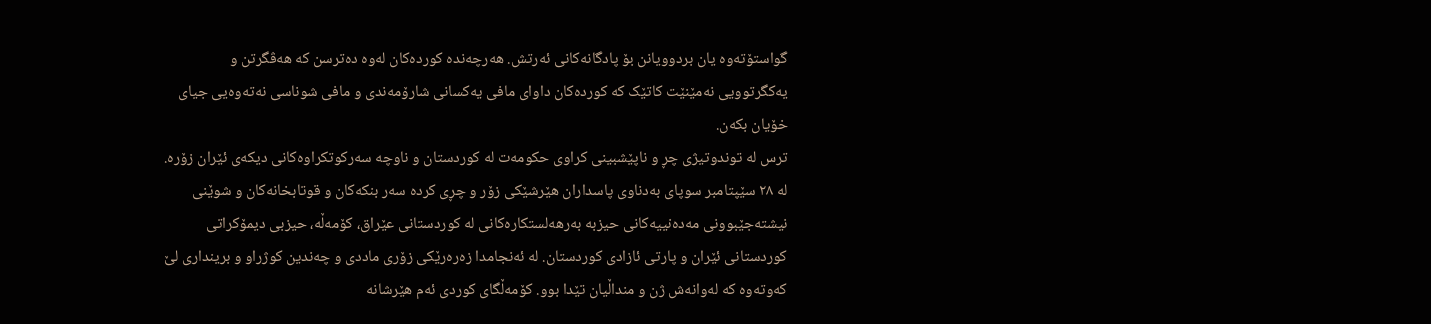گواستۆتەوە یان بردوویانن بۆ پادگانەکانی ئەرتش. هەرچەندە کوردەکان لەوە دەترسن کە هەڤگرتن و یەکگرتوویی نەمێنێت کاتێک کە کوردەکان داوای مافی یەکسانی شارۆمەندی و مافی شوناسی نەتەوەیی جیای خۆیان بکەن.
ترس لە توندوتیژی چڕ و ناپێشبینی کراوی حکومەت لە کوردستان و ناوچە سەرکوتکراوەکانی دیکەی ئێران زۆرە. لە ٢٨ سێپتامبر سوپای بەدناوی پاسداران هێرشێکی زۆر و چڕی کردە سەر بنکەکان و قوتابخانەکان و شوێنی نیشتەجێبوونی مەدەنییەکانی حیزبە بەرهەلستکارەکانی لە کوردستانی عێراق، کۆمەڵە، حیزبی دیمۆکراتی کوردستانی ئێران و پارتی ئازادی کوردستان. لە ئەنجامدا زەرەرێکی زۆری ماددی و چەندین کوژراو و برینداری لێ کەوتەوە کە لەوانەش ژن و منداڵیان تێدا بوو. کۆمەڵگای کوردی ئەم هێرشانە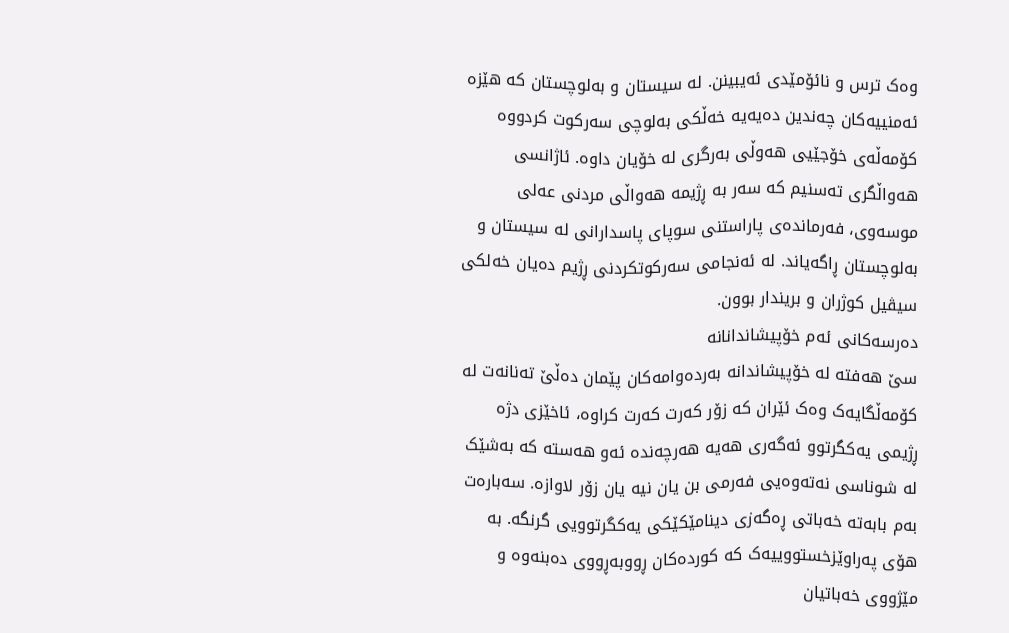وەک ترس و نائۆمێدی ئەیبینن. لە سیستان و بەلوچستان کە هێزە ئەمنییەکان چەندین دەیەیە خەڵکی بەلوچی سەرکوت کردووە کۆمەڵەی خۆجێیی هەوڵی بەرگری لە خۆیان داوە. ئاژانسی هەواڵگری تەسنیم کە سەر بە ڕژیمە هەواڵی مردنی عەلی موسەوی، فەرماندەی پاراستنی سوپای پاسدارانی لە سیستان و بەلوچستان ڕاگەیاند. لە ئەنجامی سەرکوتکردنی ڕژیم دەیان خەلکی سیڤیل کوژران و بریندار بوون.
دەرسەکانی ئەم خۆپیشاندانانە
سێ هەفتە لە خۆپیشاندانە بەردەوامەکان پێمان دەڵێ تەنانەت لە کۆمەڵگایەک وەک ئێران کە زۆر کەرت کەرت کراوە، ئاخێزی دژە ڕژیمی یەکگرتوو ئەگەری هەیە هەرچەندە ئەو هەستە کە بەشێک لە شوناسی نەتەوەیی فەرمی بن یان نیە یان زۆر لاوازە. سەبارەت بەم بابەتە خەباتی ڕەگەزی دینامێکێکی یەکگرتوویی گرنگە. بە هۆی پەراوێزخستووییەک کە کوردەکان ڕووبەڕووی دەبنەوە و مێژووی خەباتیان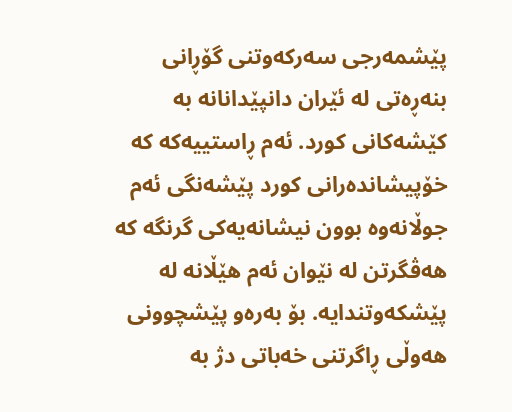پێشمەرجی سەرکەوتنی گۆڕانی بنەڕەتی لە ئێران دانپێدانانە بە کێشەکانی کورد. ئەم ڕاستییەکە کە خۆپیشاندەرانی کورد پێشەنگی ئەم جوڵانەوە بوون نیشانەیەکی گرنگە کە هەڤگرتن لە نێوان ئەم هێڵانە لە پێشکەوتندایە. بۆ بەرەو پێشچوونی هەوڵی ڕاگرتنی خەباتی دژ بە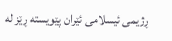ڕژیمی ئیسلامی ئێران پێویستە ڕێز لە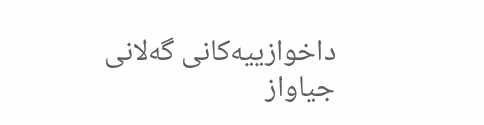داخوازییەکانی گەلانی جیاواز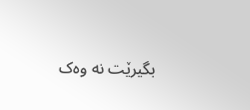بگیرێت نە وەک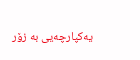یەکپارچەیی بە زۆر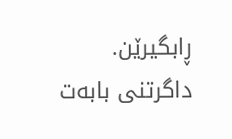ڕابگیرێن.
داگرتنی بابەت